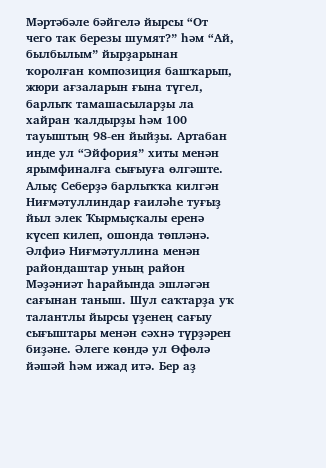Мәртәбәле бәйгелә йырсы “От чего так березы шумят?” һәм “Ай, былбылым” йырҙарынан ҡоролған композиция башҡарып, жюри ағзаларын ғына түгел, барлыҡ тамашасыларҙы ла хайран ҡалдырҙы һәм 100 тауыштың 98-ен йыйҙы. Артабан инде ул “Эйфория” хиты менән ярымфиналға сығыуға өлгәште.
Алыҫ Себерҙә барлыҡҡа килгән Ниғмәтуллиндар ғаиләһе туғыҙ йыл элек Ҡырмыҫҡалы еренә күсеп килеп, ошонда төпләнә. Әлфиә Ниғмәтуллина менән райондаштар уның район Мәҙәниәт һарайында эшләгән сағынан таныш. Шул саҡтарҙа уҡ талантлы йырсы үҙенең сағыу сығыштары менән сәхнә түрҙәрен биҙәне. Әлеге көндә ул Өфөлә йәшәй һәм ижад итә. Бер аҙ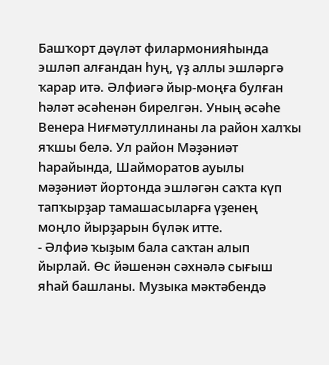Башҡорт дәүләт филармонияһында эшләп алғандан һуң, үҙ аллы эшләргә ҡарар итә. Әлфиәгә йыр-моңға булған һәләт әсәһенән бирелгән. Уның әсәһе Венера Ниғмәтуллинаны ла район халҡы яҡшы белә. Ул район Мәҙәниәт һарайында, Шайморатов ауылы мәҙәниәт йортонда эшләгән саҡта күп тапҡырҙар тамашасыларға үҙенең моңло йырҙарын бүләк итте.
- Әлфиә ҡыҙым бала саҡтан алып йырлай. Өс йәшенән сәхнәлә сығыш яһай башланы. Музыка мәктәбендә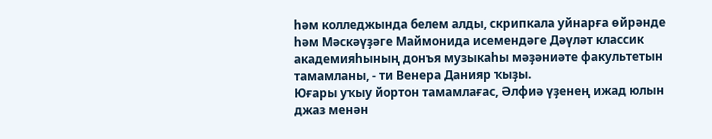һәм колледжында белем алды, скрипкала уйнарға өйрәнде һәм Мәскәүҙәге Маймонида исемендәге Дәүләт классик академияһының донъя музыкаһы мәҙәниәте факультетын тамамланы, - ти Венера Данияр ҡыҙы.
Юғары уҡыу йортон тамамлағас, Әлфиә үҙенең ижад юлын джаз менән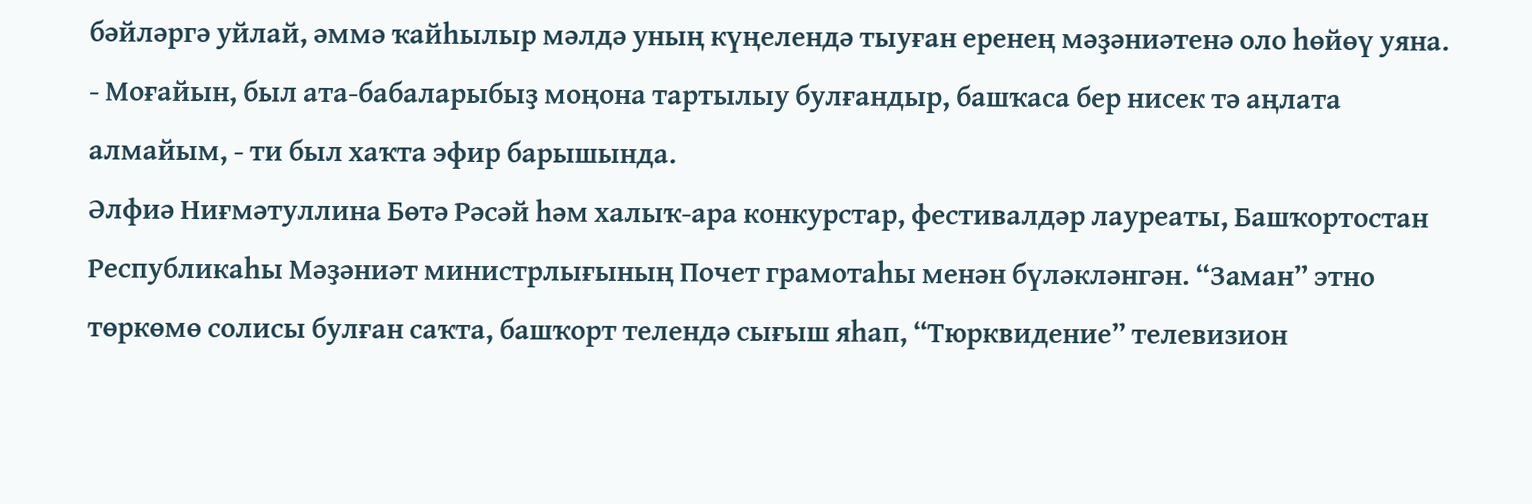бәйләргә уйлай, әммә ҡайһылыр мәлдә уның күңелендә тыуған еренең мәҙәниәтенә оло һөйөү уяна.
- Моғайын, был ата-бабаларыбыҙ моңона тартылыу булғандыр, башҡаса бер нисек тә аңлата алмайым, - ти был хаҡта эфир барышында.
Әлфиә Ниғмәтуллина Бөтә Рәсәй һәм халыҡ-ара конкурстар, фестивалдәр лауреаты, Башҡортостан Республикаһы Мәҙәниәт министрлығының Почет грамотаһы менән бүләкләнгән. “Зaман” этно төркөмө солисы булған саҡта, башҡорт телендә сығыш яһап, “Тюрквидение” телевизион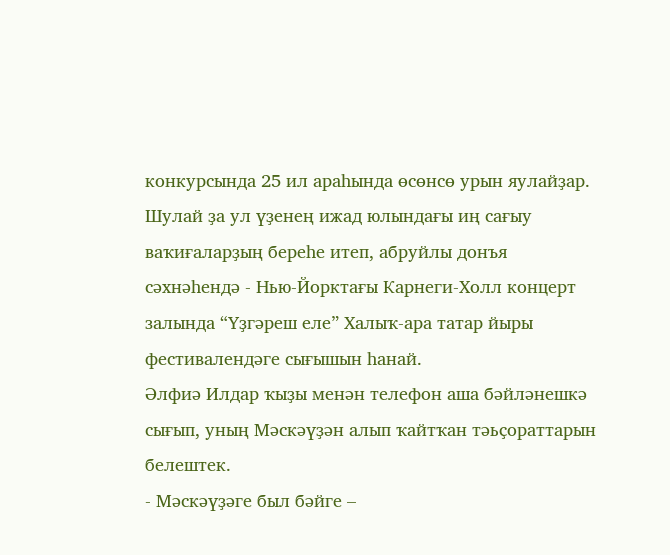конкурсында 25 ил араһында өсөнсө урын яулайҙар. Шулай ҙа ул үҙенең ижад юлындағы иң сағыу ваҡиғаларҙың береһе итеп, абруйлы донъя сәхнәһендә - Нью-Йорктағы Карнеги-Холл концерт залында “Үҙгәреш еле” Халыҡ-ара татар йыры фестивалендәге сығышын һанай.
Әлфиә Илдар ҡыҙы менән телефон аша бәйләнешкә сығып, уның Мәскәүҙән алып ҡайтҡан тәьҫораттарын белештек.
- Мәскәүҙәге был бәйге –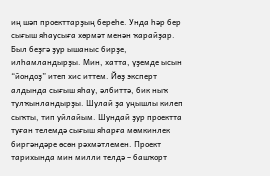иң шәп проекттарҙың береһе. Унда һәр бер сығыш яһаусыға хөрмәт менән ҡарайҙар. Был беҙгә ҙур ышаныс бирҙе, илһамландырҙы. Мин, хатта, үҙемде ысын “йондоҙ” итеп хис иттем. Йөҙ эксперт алдында сығыш яһау, әлбиттә, бик ныҡ тулҡынландырҙы. Шулай ҙа уңышлы килеп сыҡты, тип уйлайым. Шундай ҙур проектта туған телемдә сығыш яһарға мөмкинлек биргәндәре өсөн рәхмәтлемен. Проект тарихында мин милли телдә – башҡорт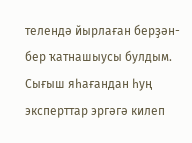телендә йырлаған берҙән-бер ҡатнашыусы булдым. Сығыш яһағандан һуң эксперттар эргәгә килеп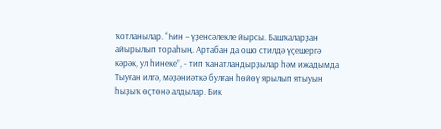ҡотланылар. “Һин – үҙенсәлекле йырсы. Башҡаларҙан айырылып тораһың. Артабан да ошо стилдә үҫешергә кәрәк, ул һинеке”, - тип ҡанатландырҙылар һәм ижадымда Тыуған илгә, мәҙәниәткә булған һөйөү ярылып ятыуын һыҙыҡ өҫтөнә алдылар. Бик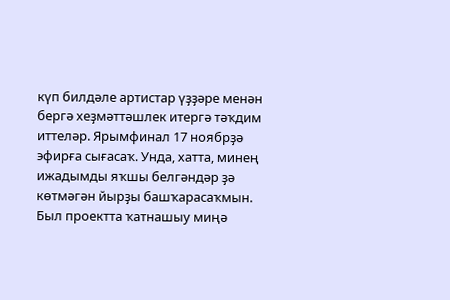күп билдәле артистар үҙҙәре менән бергә хеҙмәттәшлек итергә тәҡдим иттеләр. Ярымфинал 17 ноябрҙә эфирға сығасаҡ. Унда, хатта, минең ижадымды яҡшы белгәндәр ҙә көтмәгән йырҙы башҡарасаҡмын. Был проектта ҡатнашыу миңә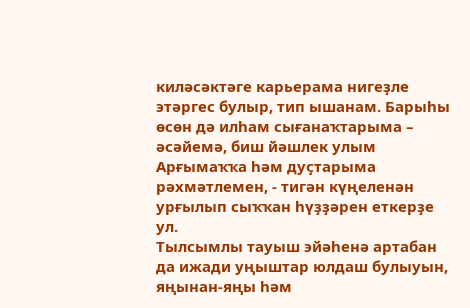киләсәктәге карьерама нигеҙле этәргес булыр, тип ышанам. Барыһы өсөн дә илһам сығанаҡтарыма – әсәйемә, биш йәшлек улым Арғымаҡҡа һәм дуҫтарыма рәхмәтлемен, - тигән күңеленән урғылып сыҡҡан һүҙҙәрен еткерҙе ул.
Тылсымлы тауыш эйәһенә артабан да ижади уңыштар юлдаш булыуын, яңынан-яңы һәм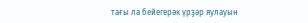тағы ла бейегерәк үрҙәр яулауын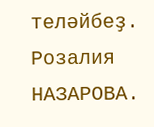теләйбеҙ.
Розалия НАЗАРОВА.